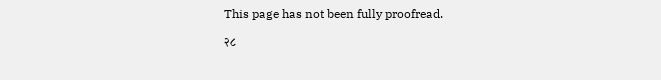This page has not been fully proofread.

२८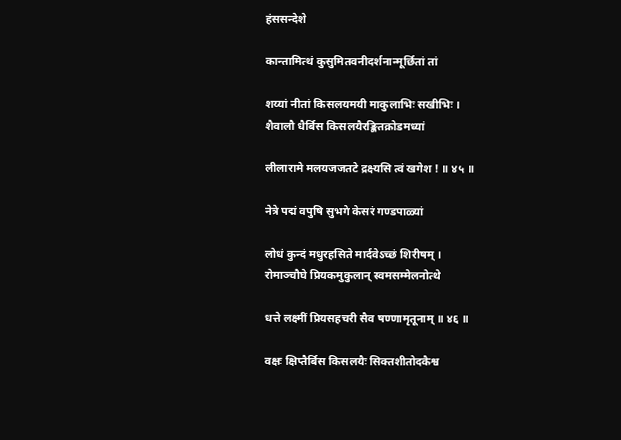हंससन्देशे

कान्तामित्थं कुसुमितवनीदर्शनान्मूर्छितां तां

शय्यां नीतां किसलयमयी माकुलाभिः सखीभिः ।
शैवालौ धैर्बिस किसलयैरङ्कितक्रोडमध्यां

लीलारामे मलयजजतटे द्रक्ष्यसि त्वं खगेश ! ॥ ४५ ॥

नेत्रे पद्मं वपुषि सुभगे केसरं गण्डपाळ्यां

लोधं कुन्दं मधुरहसिते मार्दवेऽच्छं शिरीषम् ।
रोमाञ्चौघे प्रियकमुकुलान् स्वमसम्मेलनोत्थे

धत्ते लक्ष्मीं प्रियसहचरी सैव षण्णामृतूनाम् ॥ ४६ ॥

वक्षः क्षिप्तैर्बिस किसलयैः सिक्तशीतोदकैश्व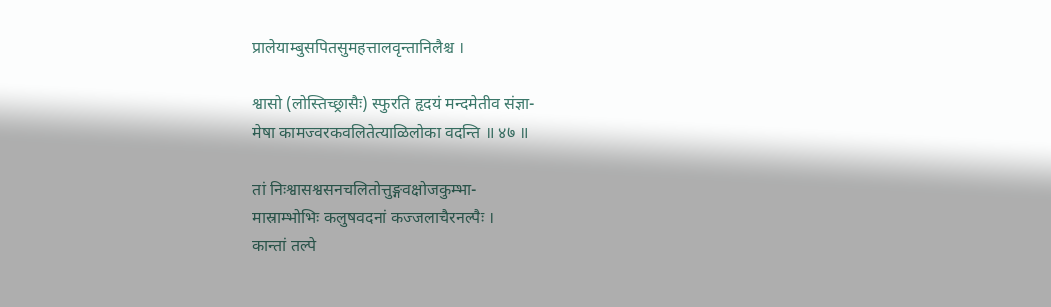प्रालेयाम्बुसपितसुमहत्तालवृन्तानिलैश्च ।

श्वासो (लोस्तिच्छ्रासैः) स्फुरति हृदयं मन्दमेतीव संज्ञा-
मेषा कामज्वरकवलितेत्याळिलोका वदन्ति ॥ ४७ ॥

तां निःश्वासश्वसनचलितोत्तुङ्गवक्षोजकुम्भा-
मास्राम्भोभिः कलुषवदनां कज्जलाचैरनल्पैः ।
कान्तां तल्पे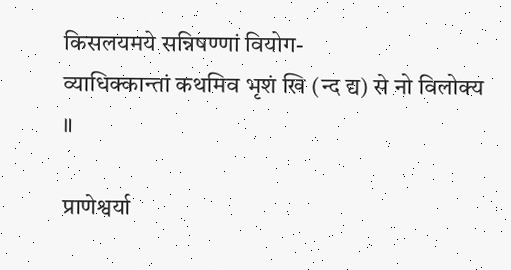किसलयमये सन्निषण्णां वियोग-
व्याधिक्कान्तां कथमिव भृशं खि (न्द द्य) से नो विलोक्य ॥

प्राणेश्वर्या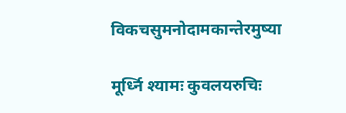विकचसुमनोदामकान्तेरमुष्या

मूर्ध्नि श्यामः कुवलयरुचिः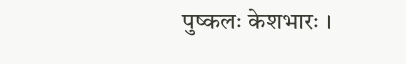पुष्कलः केशभारः ।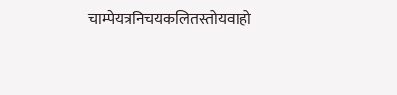चाम्पेयत्रनिचयकलितस्तोयवाहो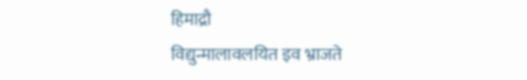हिमाद्रौ
विद्युन्मालावलयित इव भ्राजते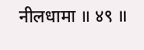नीलधामा ॥ ४९ ॥